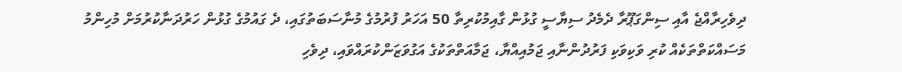ދިވެހިރާއްޖެ އާއި ސިންގަޕޫރާ ދެމެދު ސިޔާސީ ގުޅުން ގާއިމުކުރިތާ 50 އަހަރު ފުރުމުގެ މުނާސަބަތުގައި، ދެ ގައުމުގެ ގުޅުން ހަރުދަނާކުރުމަށް މުހިންމު މަސައްކަތްތަކެއް ކުރި ވަކިވަކި ފަރުދުންނާއި ޖަމުއިއްޔާ، ޖަމާއަތްތަކުގެ އަގުވަޒަންކުރައްވައި، ދިވެހި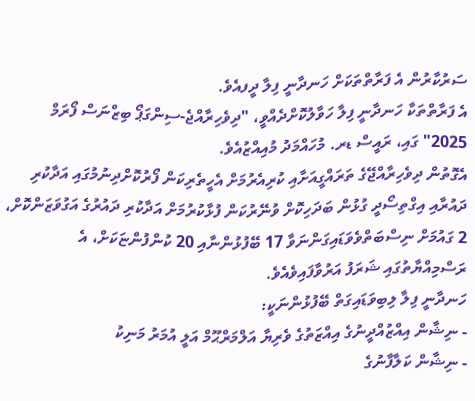ސަރުކާރުން އެ ފަރާތްތަކަށް ހަނދާނީ ފިލާ ދީފއެވެ.
އެ ފަރާތްތަކާ ހަނދާނީ ފިލާ ހަވާލުކޮށްދެއްވީ، "ދިވެހިރާއްޖެ-ސިންގަޕޯ ބިޒްނަސް ފޯރަމް 2025" ގައި، ރައީސް ޑރ. މުހައްމަދު މުއިއްޒުއެވެ.
އެގޮތުން ދިވެހިރާއްޖޭގެ ތަރައްގީއަށާއި ކުރިއެރުމަށް އެހީތެރިކަން ފޯރުކޮށްދިނުމުގައި އަދާކުރި ދައުރާއި އިގްތިސޯދީ ގުޅުން ބަދަހިކޮށް ވުނޭރުކަން ފުޅާކުރުމަށް އަދާކުރި ދައުރުގެ އަގުވަޒަންކޮށް، 2 ގައުމަށް ނިސްބަތްވެވަޑައިގަންނަވާ 17 ބޭފުޅުންނާއި 20 ކުންފުންޏަކަށް، އެ ރަސްމިއްޔާތުގައި ޝަރަފު އަރުވާފައިވެއެވެ.
ހަނދާނީ ފިލާ ލިބިވަޑައިގަތް ބޭފުޅުންނަކީ:
- ނިޝާން އިއްޒުއްދީނުގެ އިއްޒަތުގެ ވެރިޔާ އަލްމަރްޙޫމް އަލީ އުމަރު މަނިކު
- ނިޝާން ކަލާފާނުގެ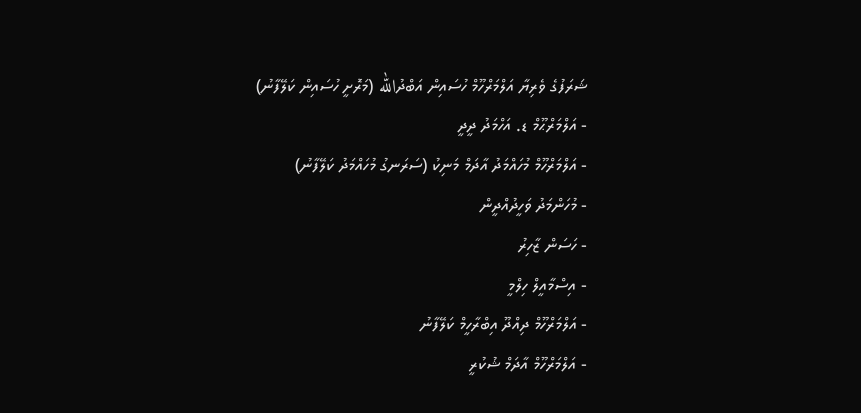ޝަރަފުގެ ވެރިޔާ އަލްމަރްހޫމް ހުސައިން އަބްދުالله (މަރޮށީ ހުސައިން ކަލޭފާނު)
- އަލްމަރްޙޫމް ޑ. އަހްމަދު ދީދީ
- އަލްމަރްހޫމް މުހައްމަދު އާދަމް މަނިކު (ސަރަނގު މުހައްމަދު ކަލޭފާނު)
- މުހަންމަދު ވަހީދުއްދީން
- ހަސަން ޒާހިރު
- އިސްމާއީލް ހިލްމީ
- އަލްމަރްހޫމް ދިއްދޫ އިބްރާހީމް ކަލޭފާނު
- އަލްމަރްހޫމް އާދަމް ޝުކުރީ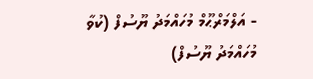- އަލްމަރްޙޫމް މުހައްމަދު ޔޫސުފް (ކުވާ މުހައްމަދު ޔޫސުފް)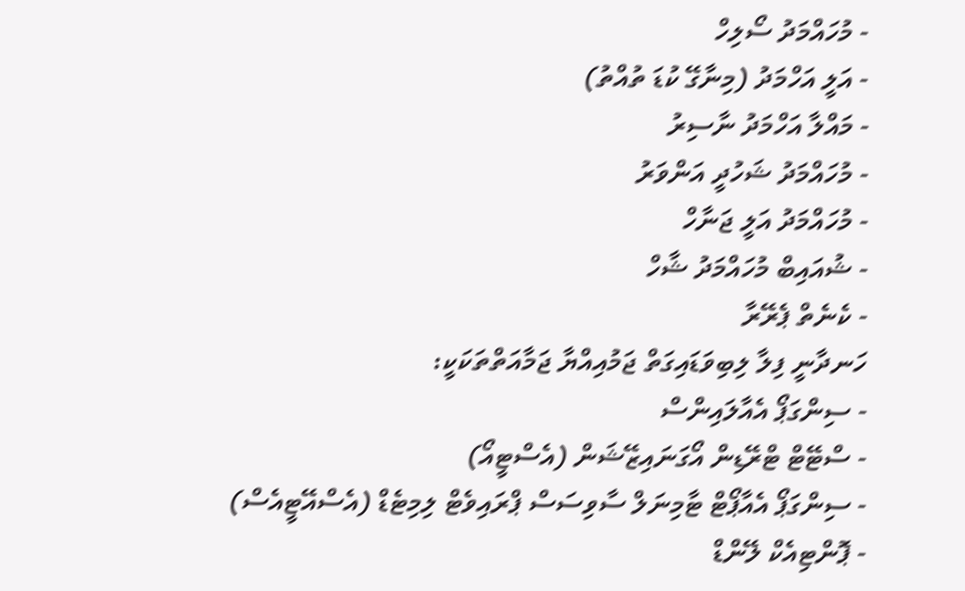- މުހައްމަދު ސޯލިހް
- އަލީ އަހްމަދު (މިނާގޭ ކުޑަ ތުއްތު)
- މައްލާ އަހްމަދު ނާސިރު
- މުހައްމަދު ޝަހުދީ އަންވަރު
- މުހައްމަދު އަލީ ޖަނާހް
- ޝުއައިބް މުހައްމަދު ޝާހް
- ކެނެތް ޕެރޭރާ
ހަނދާނީ ފިލާ ލިބިވަޑައިގަތް ޖަމުއިއްޔާ ޖަމާއަތްތަކަކީ:
- ސިންގަޕޯ އެއާލައިންސް
- ސްޓޭޓް ޓްރޭޑިން އޯގަނައިޒޭޝަން (އެސްޓީއޯ)
- ސިންގަޕޯ އެއާޕޯޓް ޓާމިނަލް ސާވިސަސް ޕްރައިވެޓް ލިމިޓެޑް (އެސްއޭޓީއެސް)
- ޕޮންޓިއެކް ލޭންޑް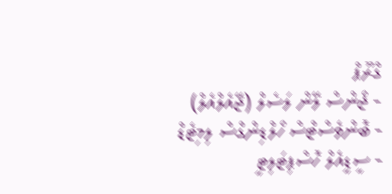ގްރޫޕް
- ޖޯންސް ލޭން ލަސެލް (ޖޭއެލްއެލް)
- ބޮންވެސްޓްސް ހޯލްޑިންގްސް ލިމިޓެޑް
- ސީޑީއެލް ހޮސްޕިޓަލިޓީ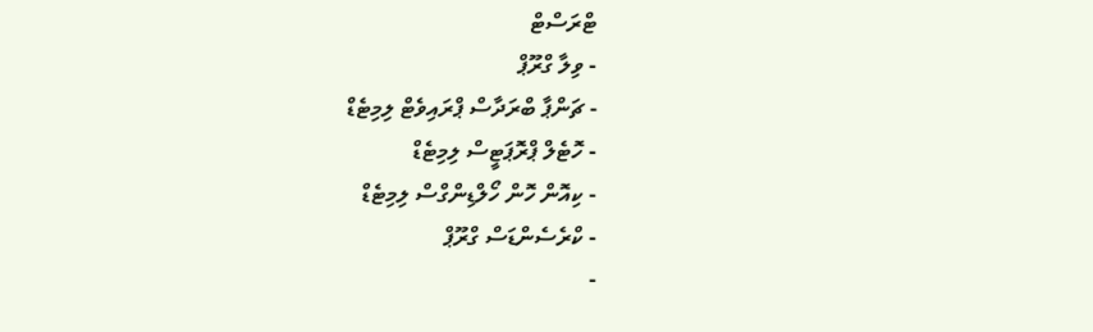ޓްރަސްޓް
- ވިލާ ގްރޫޕް
- ޗަންޕާ ބްރަދާސް ޕްރައިވެޓް ލިމިޓެޑް
- ހޮޓެލް ޕްރޮޕަޓީސް ލިމިޓެޑް
- ކިއޮން ހޮން ހޯލްޑިންގްސް ލިމިޓެޑް
- ކްރެސެންޑަސް ގްރޫޕް
-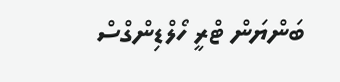ބަންޔަން ޓްރީ ހޯލްޑިންގްސް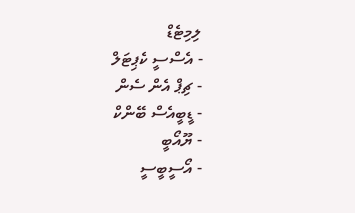ލިމިޓެޑް
- އެސްސީ ކެޕިޓަލް
- ޗިޕް އެން ސެން
- ޑީބީއެސް ބޭންކް
- ޔޫއޯބީ
- އޯސީބީސީ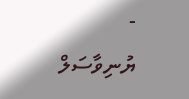- ޔުނިވާސަލް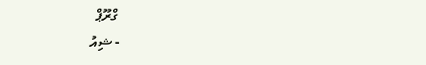ގްރޫޕް
- ޝިއު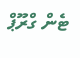ޓެން ގްރޫޕް